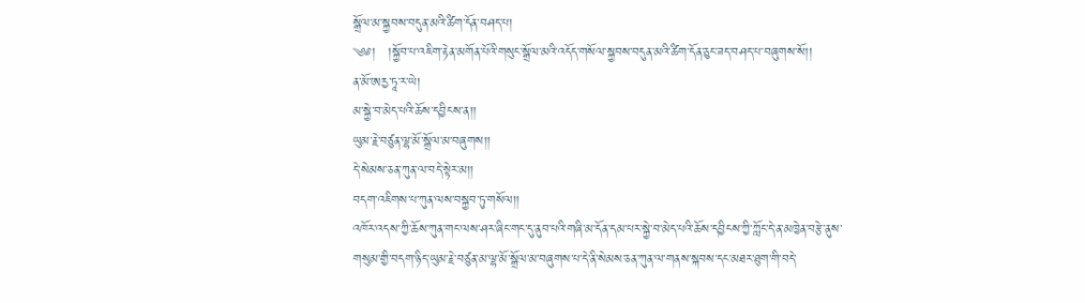སྒྲོལ་མ་སྐྱབས་བདུན་མའི་ཚིག་དོན་བཤད་པ།
༄༅།   །སྐྱོབ་པ་འཇིག་རྟེན་མགོན་པོའི་གསུང་སྒྲོལ་མའི་འདོད་གསོལ་སྐྱབས་བདུན་མའི་ཚིག་དོན་ཅུང་ཟད་བཤད་པ་བཞུགས་སོ།།
ན་མོ་ཨརྱ་ཏཱ་ར་ཡེ།
མ་སྐྱེ་བ་མེད་པའི་ཆོས་དབྱིངས་ན།།
ཡུམ་རྗེ་བཙུན་ལྷ་མོ་སྒྲོལ་མ་བཞུགས།།
དེ་སེམས་ཅན་ཀུན་ལ་བདེ་སྟེར་མ།།
བདག་འཇིགས་པ་ཀུན་ལས་བསྐྱབ་ཏུ་གསོལ།།
འཁོར་འདས་ཀྱི་ཆོས་ཀུན་གང་ལས་ཤར་ཞིང་གང་དུ་ནུབ་པའི་གཞི་མ་དོན་དམ་པར་སྐྱེ་བ་མེད་པའི་ཆོས་དབྱིངས་ཀྱི་ཀློང་དེ་ན་མཁྱེན་བརྩེ་ནུས་གསུམ་གྱི་བདག་ཉིད་ཡུམ་རྗེ་བཙུན་མ་ལྷ་མོ་སྒྲོལ་མ་བཞུགས་པ་དེ་ནི་སེམས་ཅན་ཀུན་ལ་གནས་སྐབས་དང་མཐར་ཐུག་གི་བདེ་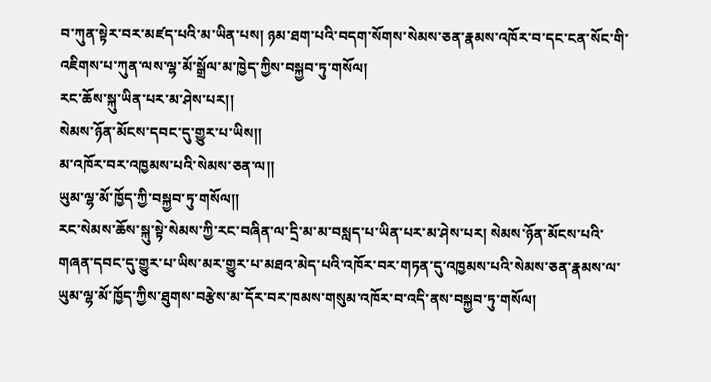བ་ཀུན་སྟེར་བར་མཛད་པའི་མ་ཡིན་པས། ཉམ་ཐག་པའི་བདག་སོགས་སེམས་ཅན་རྣམས་འཁོར་བ་དང་ངན་སོང་གི་འཇིགས་པ་ཀུན་ལས་ལྷ་མོ་སྒྲོལ་མ་ཁྱེད་ཀྱིས་བསྐྱབ་ཏུ་གསོལ།
རང་ཆོས་སྐུ་ཡིན་པར་མ་ཤེས་པར།།
སེམས་ཉོན་མོངས་དབང་དུ་གྱུར་པ་ཡིས།།
མ་འཁོར་བར་འཁྱམས་པའི་སེམས་ཅན་ལ།།
ཡུམ་ལྷ་མོ་ཁྱོད་ཀྱི་བསྐྱབ་ཏུ་གསོལ།།
རང་སེམས་ཆོས་སྐུ་སྟེ་སེམས་ཀྱི་རང་བཞིན་ལ་དྲི་མ་མ་བསླད་པ་ཡིན་པར་མ་ཤེས་པར། སེམས་ཉོན་མོངས་པའི་གཞན་དབང་དུ་གྱུར་པ་ཡིས་མར་གྱུར་པ་མཐའ་མེད་པའི་འཁོར་བར་གཏན་དུ་འཁྱམས་པའི་སེམས་ཅན་རྣམས་ལ་ཡུམ་ལྷ་མོ་ཁྱོད་ཀྱིས་ཐུགས་བརྩེས་མ་དོར་བར་ཁམས་གསུམ་འཁོར་བ་འདི་ནས་བསྐྱབ་ཏུ་གསོལ།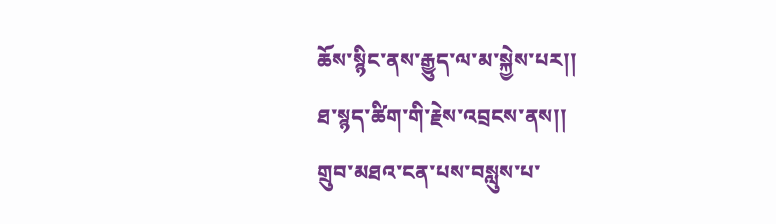ཆོས་སྙིང་ནས་རྒྱུད་ལ་མ་སྐྱེས་པར།།
ཐ་སྙད་ཚིག་གི་རྗེས་འབྲངས་ནས།།
གྲུབ་མཐའ་ངན་པས་བསླུས་པ་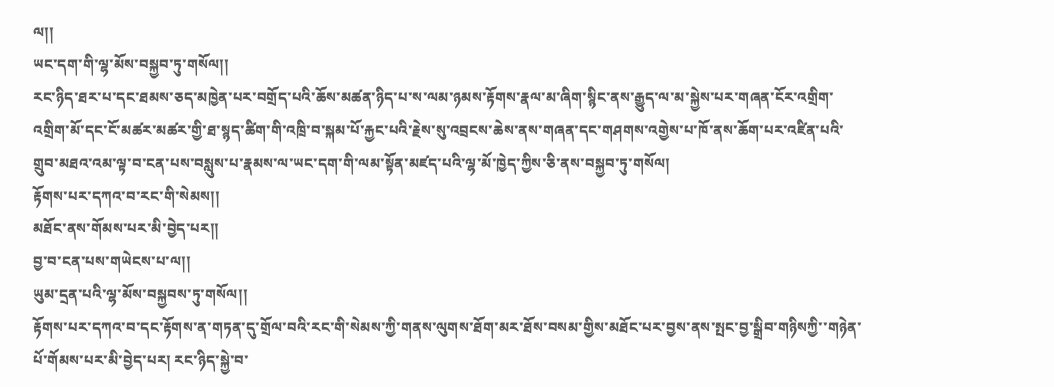ལ།།
ཡང་དག་གི་ལྷ་མོས་བསྐྱབ་ཏུ་གསོལ།།
རང་ཉིད་ཐར་པ་དང་ཐམས་ཅད་མཁྱེན་པར་བགྲོད་པའི་ཆོས་མཚན་ཉིད་པ་ས་ལམ་ཉམས་རྟོགས་རྣལ་མ་ཞིག་སྙིང་ནས་རྒྱུད་ལ་མ་སྐྱེས་པར་གཞན་ངོར་འགྲིག་འགྲིག་མོ་དང་ངོ་མཚར་མཚར་གྱི་ཐ་སྙད་ཚིག་གི་འཁྲི་བ་སྐམ་པོ་རྐྱང་པའི་རྗེས་སུ་འབྲངས་ཆེས་ནས་གཞན་དང་གཤགས་འགྱེས་པ་ཁོ་ནས་ཆོག་པར་འཛིན་པའི་གྲུབ་མཐའ་འམ་ལྟ་བ་ངན་པས་བསླུས་པ་རྣམས་ལ་ཡང་དག་གི་ལམ་སྟོན་མཛད་པའི་ལྷ་མོ་ཁྱེད་ཀྱིས་ཅི་ནས་བསྐྱབ་ཏུ་གསོལ།
རྟོགས་པར་དཀའ་བ་རང་གི་སེམས།།
མཐོང་ནས་གོམས་པར་མི་བྱེད་པར།།
བྱ་བ་ངན་པས་གཡེངས་པ་ལ།།
ཡུམ་དྲན་པའི་ལྷ་མོས་བསྐྱབས་ཏུ་གསོལ།།
རྟོགས་པར་དཀའ་བ་དང་རྟོགས་ན་གཏན་དུ་གྲོལ་བའི་རང་གི་སེམས་ཀྱི་གནས་ལུགས་ཐོག་མར་ཐོས་བསམ་གྱིས་མཐོང་པར་བྱས་ནས་སྤང་བྱ་སྒྲིབ་གཉིསཀྱི་་གཉེན་པོ་གོམས་པར་མི་བྱེད་པར། རང་ཉིད་སྐྱེ་བ་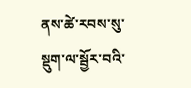ནས་ཚེ་རབས་སུ་སྡུག་ལ་སྦྱོར་བའི་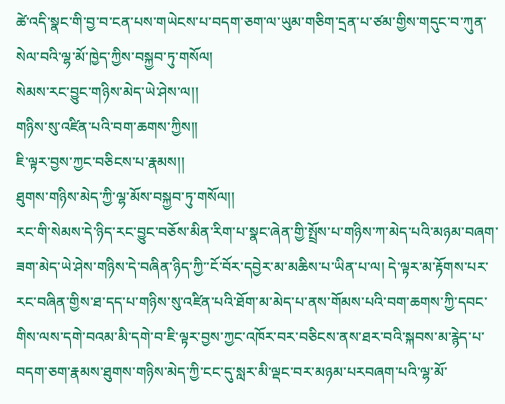ཚེ་འདི་སྣང་གི་བྱ་བ་ངན་པས་གཡེངས་པ་བདག་ཅག་ལ་ཡུམ་གཅིག་དྲན་པ་ཙམ་གྱིས་གདུང་བ་ཀུན་སེལ་བའི་ལྷ་མོ་ཁྱེད་ཀྱིས་བསྐྱབ་ཏུ་གསོལ།
སེམས་རང་བྱུང་གཉིས་མེད་ཡེ་ཤེས་ལ།།
གཉིས་སུ་འཛིན་པའི་བག་ཆགས་ཀྱིས།།
ཇི་ལྟར་བྱས་ཀྱང་བཅིངས་པ་རྣམས།།
ཐུགས་གཉིས་མེད་ཀྱི་ལྷ་མོས་བསྐྱབ་ཏུ་གསོལ།།
རང་གི་སེམས་དེ་ཉིད་རང་བྱུང་བཅོས་མིན་རིག་པ་སྣང་ཞེན་གྱི་སྤྲོས་པ་གཉིས་ཀ་མེད་པའི་མཉམ་བཞག་ཟག་མེད་ཡེ་ཤེས་གཉིས་དེ་བཞིན་ཉིད་ཀྱི་་ངོ་བོར་དབྱེར་མ་མཆིས་པ་ཡིན་པ་ལ། དེ་ལྟར་མ་རྟོགས་པར་རང་བཞིན་གྱིས་ཐ་དད་པ་གཉིས་སུ་འཛིན་པའི་ཐོག་མ་མེད་པ་ནས་གོམས་པའི་བག་ཆགས་ཀྱི་དབང་གིས་ལས་དགེ་བའམ་མི་དགེ་བ་ཇི་ལྟར་བྱས་ཀྱང་འཁོར་བར་བཅིངས་ནས་ཐར་བའི་སྐབས་མ་རྙེད་པ་བདག་ཅག་རྣམས་ཐུགས་གཉིས་མེད་ཀྱི་ངང་དུ་སླར་མི་ལྡང་བར་མཉམ་པརབཞག་པའི་ལྷ་མོ་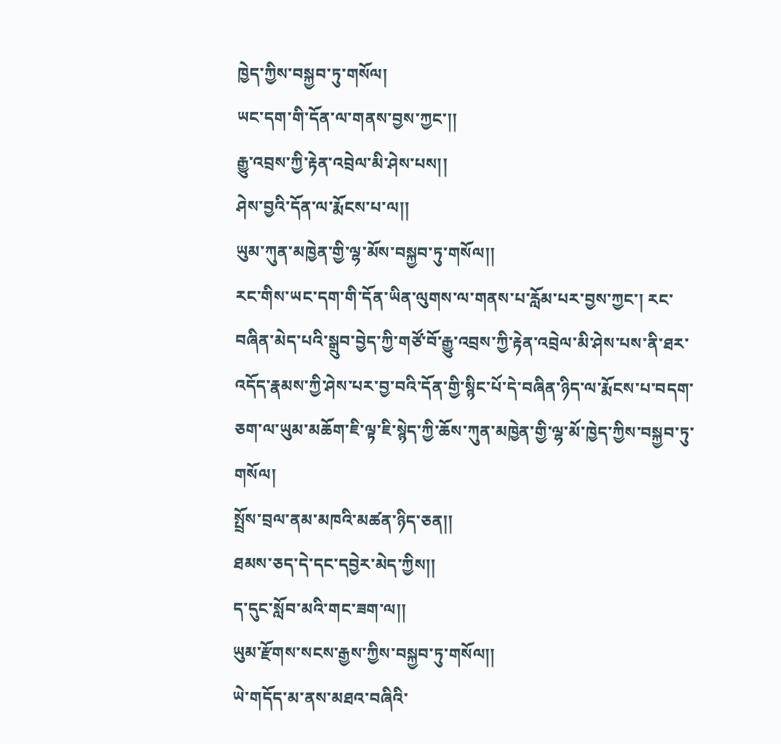ཁྱེད་ཀྱིས་བསྐྱབ་ཏུ་གསོལ།
ཡང་དག་གི་དོན་ལ་གནས་བྱས་ཀྱང་།།
རྒྱུ་འབྲས་ཀྱི་རྟེན་འབྲེལ་མི་ཤེས་པས།།
ཤེས་བྱའི་དོན་ལ་རྨོངས་པ་ལ།།
ཡུམ་ཀུན་མཁྱེན་གྱི་ལྷ་མོས་བསྐྱབ་ཏུ་གསོལ།།
རང་གིས་ཡང་དག་གི་དོན་ཡིན་ལུགས་ལ་གནས་པ་རློམ་པར་བྱས་ཀྱང་། རང་བཞིན་མེད་པའི་སྒྲུབ་བྱེད་ཀྱི་གཙོ་བོ་རྒྱུ་འབྲས་ཀྱི་རྟེན་འབྲེལ་མི་ཤེས་པས་ནི་ཐར་འདོད་རྣམས་ཀྱི་ཤེས་པར་བྱ་བའི་དོན་གྱི་སྙིང་པོ་དེ་བཞིན་ཉིད་ལ་རྨོངས་པ་བདག་ཅག་ལ་ཡུམ་མཆོག་ཇི་ལྟ་ཇི་སྙེད་ཀྱི་ཆོས་ཀུན་མཁྱེན་གྱི་ལྷ་མོ་ཁྱེད་ཀྱིས་བསྐྱབ་ཏུ་གསོལ།
སྤྲོས་བྲལ་ནམ་མཁའི་མཚན་ཉིད་ཅན།།
ཐམས་ཅད་དེ་དང་དབྱེར་མེད་ཀྱིས།།
ད་དུང་སློབ་མའི་གང་ཟག་ལ།།
ཡུམ་རྫོགས་སངས་རྒྱས་ཀྱིས་བསྐྱབ་ཏུ་གསོལ།།
ཡེ་གདོད་མ་ནས་མཐའ་བཞིའི་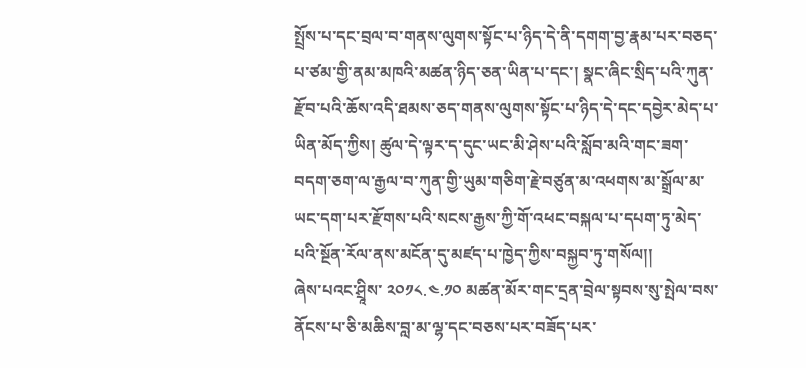སྤྲོས་པ་དང་བྲལ་བ་གནས་ལུགས་སྟོང་པ་ཉིད་དེ་ནི་དགག་བྱ་རྣམ་པར་བཅད་པ་ཙམ་གྱི་ནམ་མཁའི་མཚན་ཉིད་ཅན་ཡིན་པ་དང་། སྣང་ཞིང་སྲིད་པའི་ཀུན་རྫོབ་པའི་ཆོས་འདི་ཐམས་ཅད་གནས་ལུགས་སྟོང་པ་ཉིད་དེ་དང་དབྱེར་མེད་པ་ཡིན་མོད་ཀྱིས། ཚུལ་དེ་ལྟར་ད་དུང་ཡང་མི་ཤེས་པའི་སློབ་མའི་གང་ཟག་བདག་ཅག་ལ་རྒྱལ་བ་ཀུན་གྱི་ཡུམ་གཅིག་རྗེ་བཙུན་མ་འཕགས་མ་སྒྲོལ་མ་ཡང་དག་པར་རྫོགས་པའི་སངས་རྒྱས་ཀྱི་གོ་འཕང་བསྐལ་པ་དཔག་ཏུ་མེད་པའི་སྔོན་རོལ་ནས་མངོན་དུ་མཛད་པ་ཁྱེད་ཀྱིས་བསྐྱབ་ཏུ་གསོལ།།
ཞེས་པའང་ཤྲཱིས་ ༢༠༡༨.༤.༡༠ མཚན་མོར་གང་དྲན་བྲེལ་སྟབས་སུ་སྤེལ་བས་ནོངས་པ་ཅི་མཆིས་བླ་མ་ལྷ་དང་བཅས་པར་བཟོད་པར་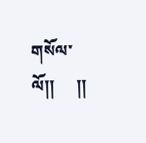གསོལ་ལོ།།     །།